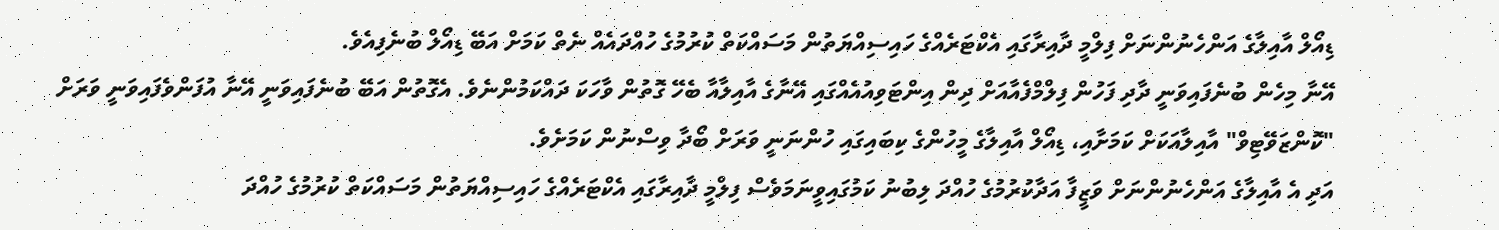ޑިއޯލް އާއިލާގެ އަންހެނުންނަށް ފިލްމީ ދާއިރާގައި އެކްޓަރެއްގެ ހައިސިއްޔަތުން މަސައްކަތް ކުރުމުގެ ހުއްދައެއް ނެތް ކަމަށް އަބޭ ޑިއޯލް ބުނެފިއެވެ.
އޭނާ މިހެން ބުނެފައިވަނީ ދާދި ފަހުން ފިލްމްފެއާއަށް ދިން އިންޓަވިއުއެއްގައި އޭނާގެ އާއިލާއާ ބެހޭ ގޮތުން ވާހަކަ ދައްކަމުންނެވެ. އެގޮތުން އަބޭ ބުނެފައިވަނީ އޭނާ އުފަންވެފައިވަނީ ވަރަށް "ކޮންޒަވޭޓިވް" އާއިލާއަކަށް ކަމަށާއި، ޑިއޯލް އާއިލާގެ މީހުންގެ ކިބައިގައި ހުންނަނީ ވަރަށް ބޯދާ ވިސްނުން ކަމަށެވެ.
އަދި އެ އާއިލާގެ އަންހެނުންނަށް ވަޒީފާ އަދާކުރުމުގެ ހުއްދަ ލިބުނު ކަމުގައިވީނަމަވެސް ފިލްމީ ދާއިރާގައި އެކްޓަރެއްގެ ހައިސިއްޔަތުން މަސައްކަތް ކުރުމުގެ ހުއްދަ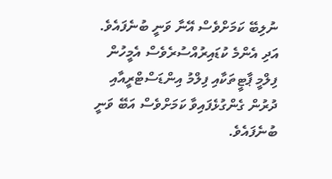ނުލިބޭ ކަމަށްވެސް އޭނާ ވަނީ ބުނެފައެވެ. އަދި އެންމެ ކުޑައިރުއްސުރެވެސް އެމީހުން ފިލްމީ ޕާޓީތަކާއި ފިލްމު އިންޑަސްޓްރީއާއި ދުރުން ގެންގުޅެފައިވާ ކަމަށްވެސް އަބޭ ވަނީ ބުނެފައެވެ.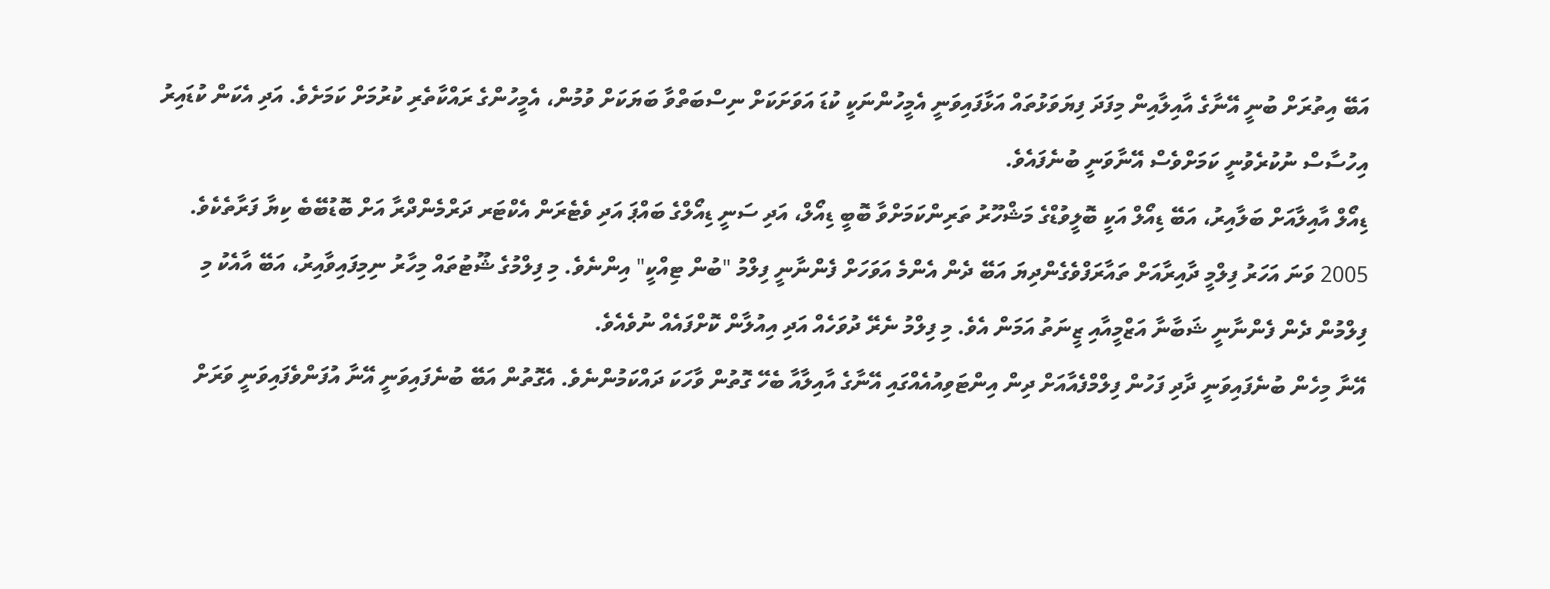އަބޭ އިތުރަށް ބުނީ އޭނާގެ އާއިލާއިން މިފަދަ ފިޔަވަޅުތައް އަޅާފައިވަނީ އެމީހުންނަކީ ކުޑަ އަވަށަކަށް ނިސްބަތްވާ ބަޔަކަށް ވުމުން، އެމީހުންގެ ރައްކާތެރި ކުރުމަށް ކަމަށެވެ. އަދި އެކަން ކުޑައިރު އިހުސާސް ނުކުރެވުނީ ކަމަށްވެސް އޭނާވަނީ ބުނެފައެވެ.
ޑިއޯލް އާއިލާއަށް ބަލާއިރު، އަބޭ ޑިއޯލް އަކީ ބޮލީވުޑްގެ މަޝްހޫރު ތަރިންކަމަށްވާ ބޮބީ ޑިއޯލް، އަދި ސަނީ ޑިއޯލްގެ ބައްޕަ އަދި ވެޓެރަން އެކްޓަރ ދަރްމެންދްރާ އަށް ބޮޑުބޭބެ ކިޔާ ފަރާތެކެވެ.
2005 ވަނަ އަހަރު ފިލްމީ ދާއިރާއަށް ތައާރަފްވެގެންދިޔަ އަބޭ ދެން އެންމެ އަވަހަށް ފެންނާނީ ފިލްމު "ބުން ޓިއްކީ" އިންނެވެ. މި ފިލްމުގެ ޝޫޓުތައް މިހާރު ނިމިފައިވާއިރު، އަބޭ އާއެކު މި ފިލްމުން ދެން ފެންނާނީ ޝަބާނާ އަޒްމީއާއި ޒީނަތު އަމަން އެވެ. މި ފިލްމު ނެރޭ ދުވަހެއް އަދި އިއުލާން ކޮށްފައެއް ނުވެއެވެ.
އޭނާ މިހެން ބުނެފައިވަނީ ދާދި ފަހުން ފިލްމްފެއާއަށް ދިން އިންޓަވިއުއެއްގައި އޭނާގެ އާއިލާއާ ބެހޭ ގޮތުން ވާހަކަ ދައްކަމުންނެވެ. އެގޮތުން އަބޭ ބުނެފައިވަނީ އޭނާ އުފަންވެފައިވަނީ ވަރަށް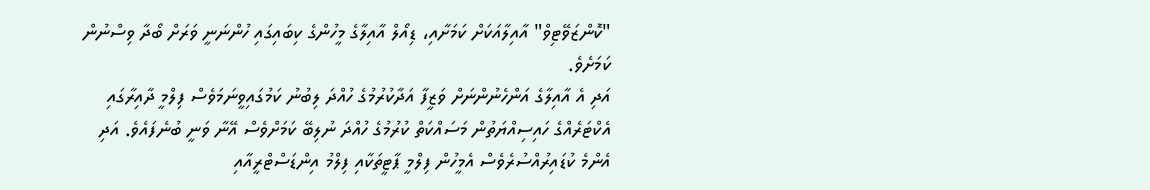"ކޮންޒަވޭޓިވް" އާއިލާއަކަށް ކަމަށާއި، ޑިއޯލް އާއިލާގެ މީހުންގެ ކިބައިގައި ހުންނަނީ ވަރަށް ބޯދާ ވިސްނުން ކަމަށެވެ.
އަދި އެ އާއިލާގެ އަންހެނުންނަށް ވަޒީފާ އަދާކުރުމުގެ ހުއްދަ ލިބުނު ކަމުގައިވީނަމަވެސް ފިލްމީ ދާއިރާގައި އެކްޓަރެއްގެ ހައިސިއްޔަތުން މަސައްކަތް ކުރުމުގެ ހުއްދަ ނުލިބޭ ކަމަށްވެސް އޭނާ ވަނީ ބުނެފައެވެ. އަދި އެންމެ ކުޑައިރުއްސުރެވެސް އެމީހުން ފިލްމީ ޕާޓީތަކާއި ފިލްމު އިންޑަސްޓްރީއާއި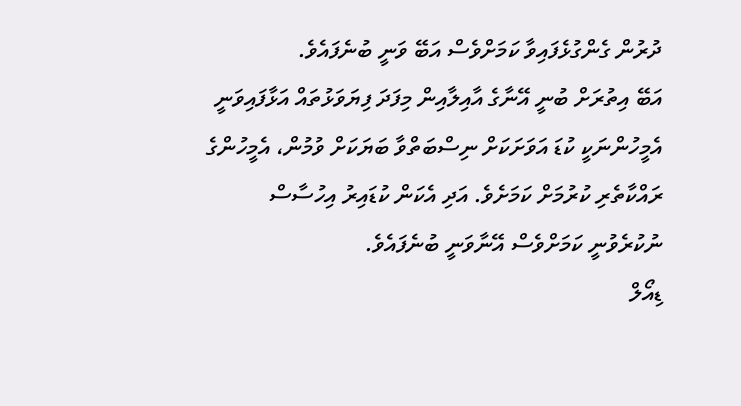ދުރުން ގެންގުޅެފައިވާ ކަމަށްވެސް އަބޭ ވަނީ ބުނެފައެވެ.
އަބޭ އިތުރަށް ބުނީ އޭނާގެ އާއިލާއިން މިފަދަ ފިޔަވަޅުތައް އަޅާފައިވަނީ އެމީހުންނަކީ ކުޑަ އަވަށަކަށް ނިސްބަތްވާ ބަޔަކަށް ވުމުން، އެމީހުންގެ ރައްކާތެރި ކުރުމަށް ކަމަށެވެ. އަދި އެކަން ކުޑައިރު އިހުސާސް ނުކުރެވުނީ ކަމަށްވެސް އޭނާވަނީ ބުނެފައެވެ.
ޑިއޯލް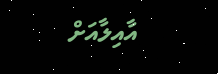އާއިލާއަށް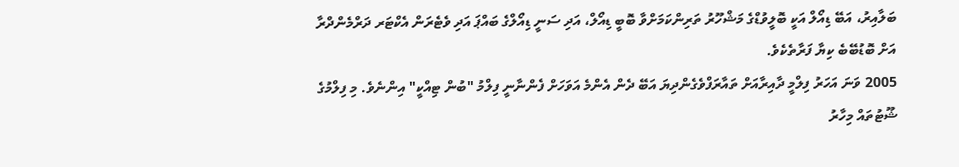ބަލާއިރު، އަބޭ ޑިއޯލް އަކީ ބޮލީވުޑްގެ މަޝްހޫރު ތަރިންކަމަށްވާ ބޮބީ ޑިއޯލް، އަދި ސަނީ ޑިއޯލްގެ ބައްޕަ އަދި ވެޓެރަން އެކްޓަރ ދަރްމެންދްރާ އަށް ބޮޑުބޭބެ ކިޔާ ފަރާތެކެވެ.
2005 ވަނަ އަހަރު ފިލްމީ ދާއިރާއަށް ތައާރަފްވެގެންދިޔަ އަބޭ ދެން އެންމެ އަވަހަށް ފެންނާނީ ފިލްމު "ބުން ޓިއްކީ" އިންނެވެ. މި ފިލްމުގެ ޝޫޓުތައް މިހާރު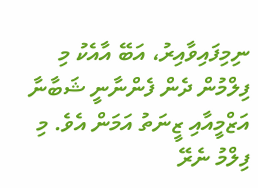ނިމިފައިވާއިރު، އަބޭ އާއެކު މި ފިލްމުން ދެން ފެންނާނީ ޝަބާނާ އަޒްމީއާއި ޒީނަތު އަމަން އެވެ. މި ފިލްމު ނެރޭ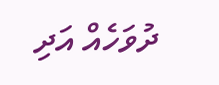ދުވަހެއް އަދި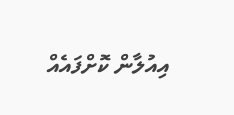އިއުލާން ކޮށްފައެއް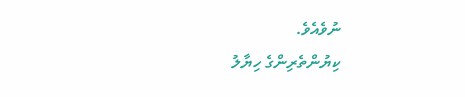ނުވެއެވެ.
ކިޔުންތެރިންގެ ހިޔާލު